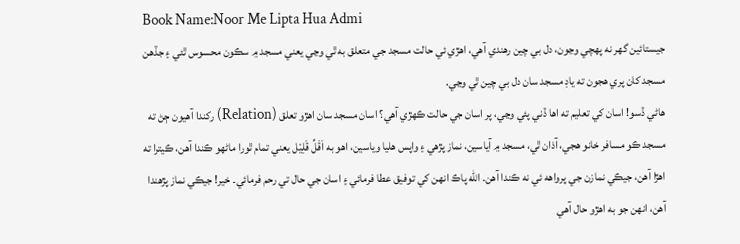Book Name:Noor Me Lipta Hua Admi
جيستائين گهر نه پهچي وڃون، دل بي چين رهندي آهي، اهڙي ئي حالت مسجد جي متعلق به ٿي وڃي يعني مسجد ۾ سڪون محسوس ٿئي ۽ جڏهن مسجد کان پري هجون ته يادِ مسجد سان دل بي چين ٿي وڃي.
هاڻي ڏسو! اسان کي تعليم ته اها ڏني پئي وڃي، پر اسان جي حالت ڪهڙي آهي؟ اسان مسجد سان اهڙو تعلق (Relation) رکندا آهيون ڄڻ ته مسجد ڪو مسافر خانو هجي، آذان ٿي، مسجد ۾ آياسين، نماز پڙهي ۽ واپس هليا وياسين، اهو به اَقَلِّ قَلِیْل يعني تمام ٿورا ماڻهو ڪندا آهن، ڪيترا ته اهڙا آهن، جيڪي نمازن جي پرواهه ئي نه ڪندا آهن. الله پاڪ انهن کي توفيق عطا فرمائي ۽ اسان جي حال تي رحم فرمائي۔ خير! جيڪي نماز پڙهندا آهن، انهن جو به اهڙو حال آهي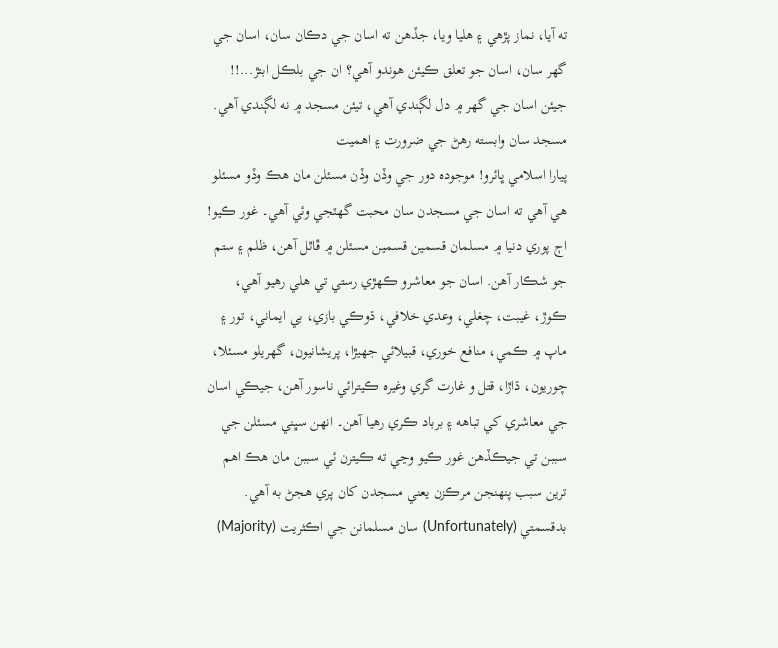ته آيا، نماز پڙهي ۽ هليا ويا، جڏهن ته اسان جي دڪان سان، اسان جي گهر سان، اسان جو تعلق ڪيئن هوندو آهي؟ ان جي بلڪل ابتڙ...!! جيئن اسان جي گهر ۾ دل لڳندي آهي، تيئن مسجد ۾ نه لڳندي آهي.
مسجد سان وابسته رهڻ جي ضرورت ۽ اهميت
پيارا اسلامي ڀائرو! موجوده دور جي وڏن وڏن مسئلن مان هڪ وڏو مسئلو هي آهي ته اسان جي مسجدن سان محبت گهٽجي وئي آهي۔ غور ڪيو! اڄ پوري دنيا ۾ مسلمان قسمين قسمين مسئلن ۾ ڦاٿل آهن، ظلم ۽ ستم جو شڪار آهن. اسان جو معاشرو ڪهڙي رستي تي هلي رهيو آهي، ڪوڙ، غيبت، چغلي، وعدي خلافي، ڌوڪي بازي، بي ايماني، تور ۽ ماپ ۾ ڪمي، منافع خوري، قبيلائي جهيڙا، پريشانيون، گهريلو مسئلا، چوريون، ڌاڙا، قتل و غارت گري وغيره ڪيترائي ناسور آهن، جيڪي اسان جي معاشري کي تباهه ۽ برباد ڪري رهيا آهن۔ انهن سڀني مسئلن جي سببن تي جيڪڏهن غور ڪيو وڃي ته ڪيترن ئي سببن مان هڪ اهم ترين سبب پنهنجن مرڪزن يعني مسجدن کان پري هجڻ به آهي. بدقسمتي (Unfortunately) سان مسلمانن جي اڪثريت (Majority)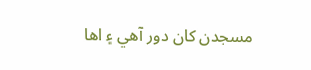مسجدن کان دور آهي ۽ اها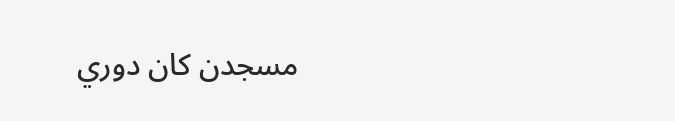مسجدن کان دوري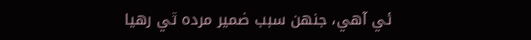ئي آهي، جنهن سبب ضمير مرده ٿي رهيا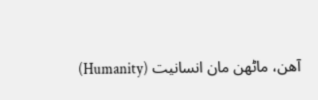آهن، ماڻهن مان انسانيت (Humanity)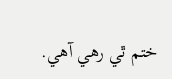ختم ٿي رهي آهي.